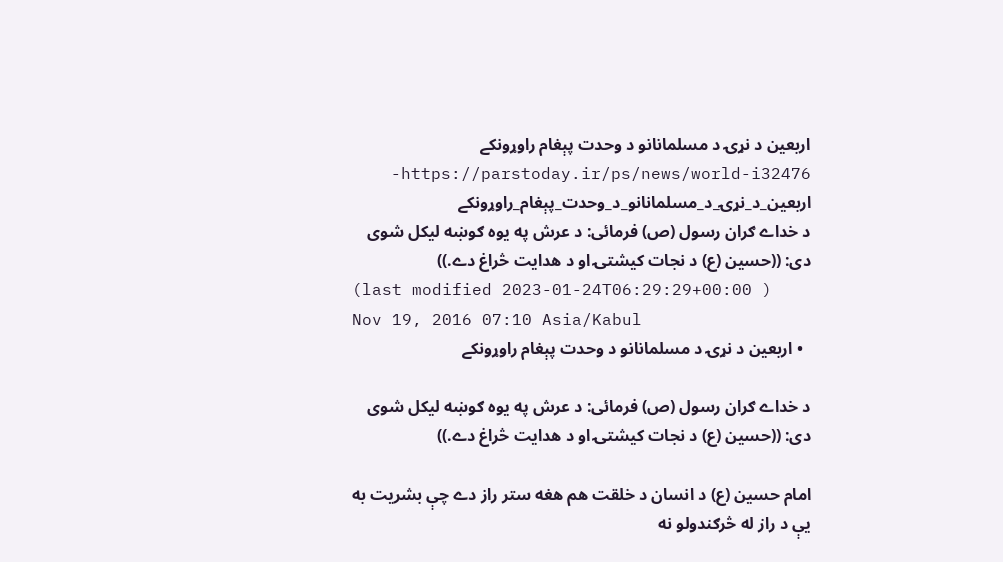اربعین د نړۍ د مسلمانانو د وحدت پېغام راوړونکے
https://parstoday.ir/ps/news/world-i32476-اربعین_د_نړۍ_د_مسلمانانو_د_وحدت_پېغام_راوړونکے
د خداے ګران رسول (ص) فرمائی: د عرش په یوه ګوښه لیکل شوی دی: ((حسین (ع) د نجات کیشتۍ او د هدایت څراغ دے.))
(last modified 2023-01-24T06:29:29+00:00 )
Nov 19, 2016 07:10 Asia/Kabul
  • اربعین د نړۍ د مسلمانانو د وحدت پېغام راوړونکے

د خداے ګران رسول (ص) فرمائی: د عرش په یوه ګوښه لیکل شوی دی: ((حسین (ع) د نجات کیشتۍ او د هدایت څراغ دے.))

امام حسین (ع) د انسان د خلقت هم هغه ستر راز دے چې بشریت به یې د راز له څرګندولو نه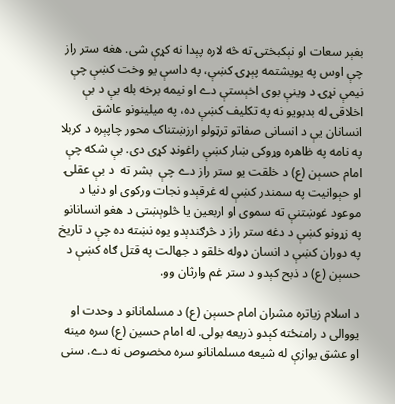بغېر سعات او نېکبختۍ ته څه لاره پېدا نه کړې شی. هغه ستر راز چې اوس په یویشتمه پېړۍ کښې، په داسې یو وخت کښې چې نیمې نړۍ د وینې بوی اخېستې دے او نیمه برخه بله یې د بې اخلاقۍ له بدبویو نه په تکلیف کښې ده، په میلینونو عاشق انسانان یې د انسانی صفاتو ترټولو ارزښتناک محور چاپېره د کربلا په نامه په ظاهره وړوکی ښار کښې راغونډ کړی دی. بې شکه چې امام حسېن (ع) د خلقت یو ستر راز دے چې  بشر ته  د بې عقلۍ او حېوانیت په سمندر کښې له غرقېدو نجات ورکوی او دنیا د موعود غوښتنې ته سموی او اربعین یا څلوېښتی د هغو انسانانو په زړونو کښې د دغه ستر راز د څرګندېدو یوه نښته ده چې د تاریخ په دوران کښې د انسان ډوله خلقو د جهالت په قتل ګاه کښې د حسېن (ع) د ذبح کېدو د ستر غم وارثان وو.

د اسلام زیاتره مشران امام حسېن (ع) د مسلمانانو د وحدت او یووالی د رامنځته کېدو ذریعه بولی. له امام حسین (ع) سره مینه او عشق یوازې له شیعه مسلمانانو سره مخصوص نه دے. سنی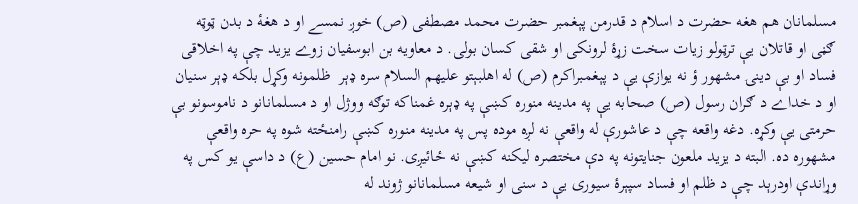مسلمانان هم هغه حضرت د اسلام د قدرمن پېغمبر حضرت محمد مصطفی (ص) خوږ نمسے او د هغۀ د بدن ټوټه ګڼی او قاتلان یې ترټولو زیات سخت زړۀ لرونکی او شقی کسان بولی. د معاویه بن ابوسفیان زوے یزید چې په اخلاقی فساد او بې دینۍ مشهور ؤ نه یوازې یې د پېغمبراکرم (ص) له اهلبېتو علیهم السلام سره ډېر  ظلمونه وکړل بلکه ډېر سنیان او د خداے د ګران رسول (ص) صحابه یې په مدینه منوره کښې په ډېره غمناکه توګه ووژل او د مسلمانانو د ناموسونو بې حرمتی یې وکړه. دغه واقعه چې د عاشورې له واقعې نه لږه موده پس په مدینه منوره کښې رامنځته شوه په حره واقعې مشهوره ده. البته د یزید ملعون جنایتونه په دې مختصره لیکنه کښې نه ځائیږی. نو امام حسین (ع) د داسې یو کس په وړاندې اودرېد چې د ظلم او فساد سپېرۀ سیوری یې د سنی او شیعه مسلمانانو ژوند له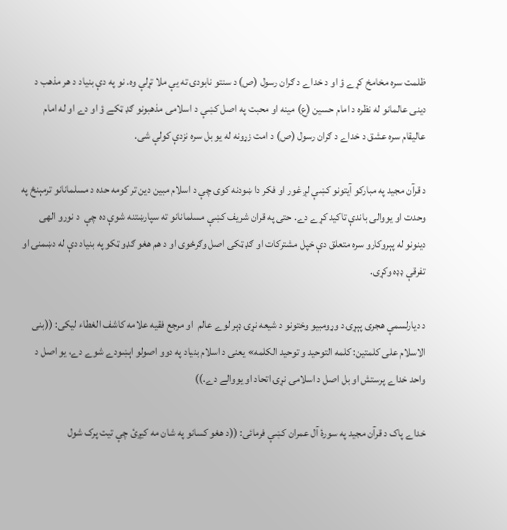ظلمت سره مخامخ کړے ؤ او د خداے د ګران رسول (ص) د سنتو نابودۍ ته یې ملا تړلې وه. نو په دې بنیاد د هر مذهب د دینی عالمانو له نظره د امام حسین (ع) مینه او محبت په اصل کښې د اسلامی مذهبونو ګډ ټکے ؤ او دے او له امام عالیقام سره عشق د خداے د ګران رسول (ص) د امت زړونه له یو بل سره نزدې کولې شی.

د قرآن مجید په مبارکو آیتونو کښې لږ غور او فکر دا ښودنه کوی چې د اسلام مبین دین تر کومه حده د مسلمانانو ترمېنځ په وحدت او یووالی باندې تاکید کړے دے. حتی په قران شریف کښې مسلمانانو ته سپارښتنه شوې ده چې  د نورو الهی دینونو له پېروکارو سره متعلق دې خپل مشترکات او ګډ ټکی اصل وګرځوی او د هم هغو ګډو ټکو په بنیاد دې له دښمنۍ او تفرقې ډډه وکړی.

د دیارلسمې هجری پېړۍ د وړومبیو وختونو د شیعه نړۍ ډېر لوے عالم  او مرجع فقیه علامه کاشف الغطاء لیکی: ((بنی الاسلام علی کلمتین: کلمه التوحید و توحید الکلمه» یعنی د اسلام بنیاد په دوو اصولو اېښودے شوے دے، یو اصل د واحد خداے پرستش او بل اصل د اسلامۍ نړۍ اتحاد او یووالے دے.))

خداے پاک د قرآن مجید په سورۀ آل عمران کښې فرمائی: ((د هغو کسانو په شان مه کیږئ چې تیت پرک شول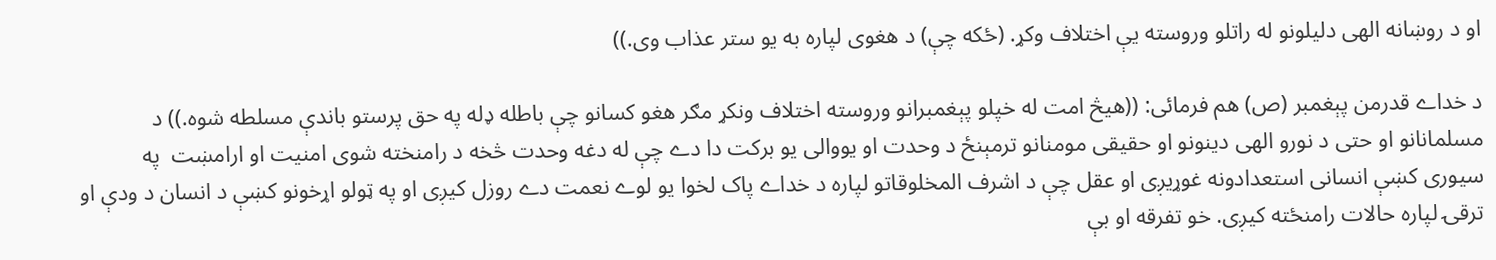او د روښانه الهی دلیلونو له راتلو وروسته یې اختلاف وکړ. (ځکه چې) د هغوی لپاره به یو ستر عذاب وی.))

د خداے قدرمن پېغمبر (ص) هم فرمائی: ((هیڅ امت له خپلو پېغمبرانو وروسته اختلاف ونکړ مګر هغو کسانو چې باطله ډله په حق پرستو باندې مسلطه شوه.)) د مسلمانانو او حتی د نورو الهی دینونو او حقیقی مومنانو ترمېنځ د وحدت او یووالی یو برکت دا دے چې له دغه وحدت څخه د رامنخته شوی امنیت او ارامښت  په سیوری کښې انسانی استعدادونه غوړیږی او عقل چې د اشرف المخلوقاتو لپاره د خداے پاک لخوا یو لوے نعمت دے روزل کیږی او په ټولو اړخونو کښې د انسان د ودې او ترقۍ لپاره حالات رامنځته کیږی. خو تفرقه او بې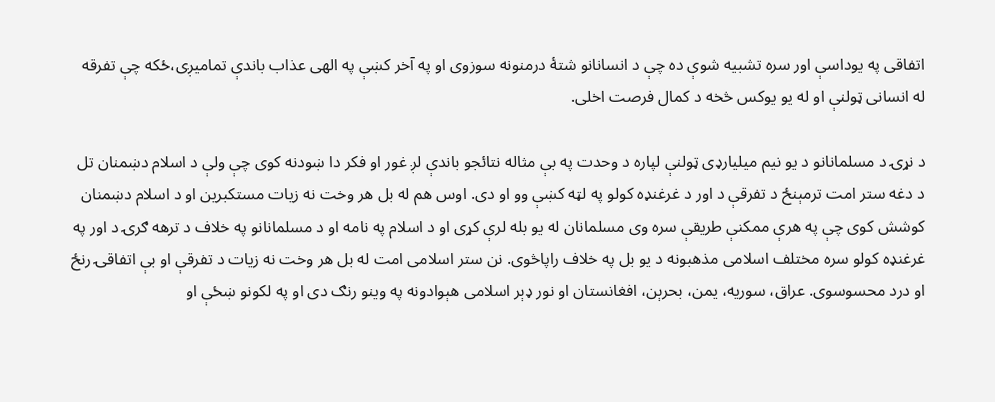اتفاقی په یوداسې اور سره تشبیه شوې ده چې د انسانانو شتۀ درمنونه سوزوی او په آخر کښې په الهی عذاب باندې تمامیږی،ځکه چې تفرقه له انسانی ټولنې او له یو یوکس څخه د کمال فرصت اخلی.

د نړۍ د مسلمانانو د یو نیم میلیارډی ټولنې لپاره د وحدت په بې مثاله نتائجو باندې لږ غور او فکر دا ښودنه کوی چې ولې د اسلام دښمنان تل د دغه ستر امت ترمېنځ د تفرقې د اور د غرغنډه کولو په لټه کښې وو او دی. اوس هم له بل هر وخت نه زیات مستکبرین او د اسلام دښمنان کوشش کوی چې په هرې ممکنې طریقې سره وی مسلمانان له یو بله لرې کړی او د اسلام په نامه او د مسلمانانو په خلاف د ترهه ګرۍ د اور په غرغنډه کولو سره مختلف اسلامی مذهبونه د یو بل په خلاف راپاڅوی. نن ستر اسلامی امت له بل هر وخت نه زیات د تفرقې او بې اتفاقۍ رنځ او درد محسوسوی. عراق، سوریه، یمن، بحرېن، افغانستان او نور ډېر اسلامی هېوادونه په وینو رنګ دی او په لکونو ښځې او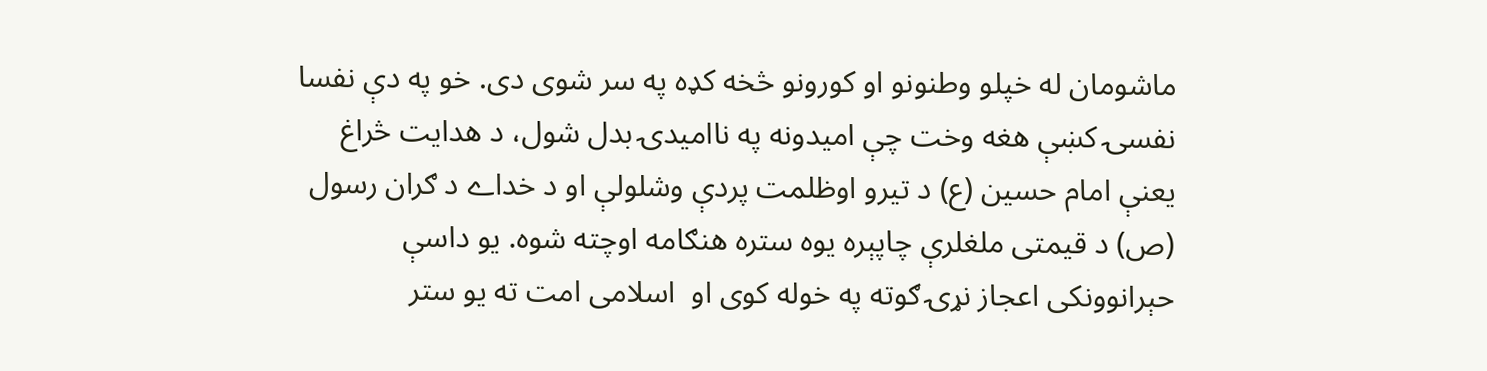ماشومان له خپلو وطنونو او کورونو څخه کډه په سر شوی دی. خو په دې نفسا نفسۍ کښې هغه وخت چې امیدونه په ناامیدۍ بدل شول، د هدایت څراغ یعنې امام حسین (ع) د تیرو اوظلمت پردې وشلولې او د خداے د ګران رسول (ص) د قیمتی ملغلرې چاپېره یوه ستره هنګامه اوچته شوه. یو داسې حېرانوونکی اعجاز نړۍ ګوته په خوله کوی او  اسلامی امت ته یو ستر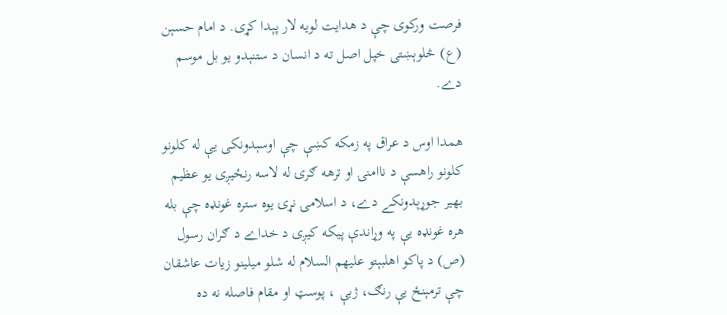فرصت ورکوی چې د هدایت لویه لار پېدا کړی. د امام حسېن (ع) څلوېښتی خپل اصل ته د انسان د ستنېدو یو بل موسم دے.

همدا اوس د عراق په زمکه کښې چې اوسېدونکی یې له کلونو کلونو راهسې د ناامنۍ او ترهه ګرۍ له لاسه رنځیږی یو عظیم بهیر جوړېدونکے دے، د اسلامۍ نړۍ یوه ستره غونډه چې بله هره غونډه یې په وړاندې پیکه کیږی د خداے د ګران رسول (ص) د پاکو اهلبېتو علیهم السلام له شلو میلینو زیات عاشقان چې ترمېنځ یې رنګ، ژبې ، پوسټ او مقام فاصله نه ده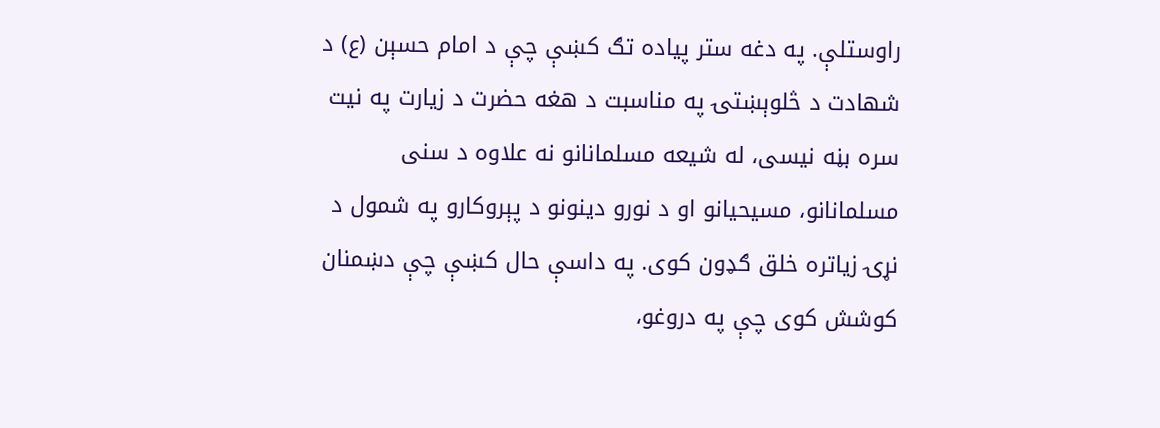راوستلې. په دغه ستر پیاده تګ کښې چې د امام حسېن (ع) د شهادت د څلوېښتۍ په مناسبت د هغه حضرت د زیارت په نیت سره بڼه نیسی، له شیعه مسلمانانو نه علاوه د سنی مسلمانانو، مسیحیانو او د نورو دینونو د پېروکارو په شمول د نړۍ زیاتره خلق ګډون کوی. په داسې حال کښې چې دښمنان کوشش کوی چې په دروغو،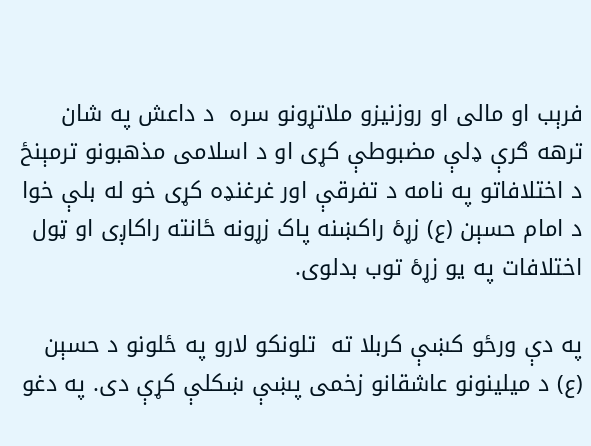فرېب او مالی او روزنیزو ملاتړونو سره  د داعش په شان ترهه ګرې ډلې مضبوطې کړی او د اسلامی مذهبونو ترمېنځ د اختلافاتو په نامه د تفرقې اور غرغنډه کړی خو له بلې خوا د امام حسېن (ع) زړۀ راکښنه پاک زړونه ځانته راکاږی او ټول اختلافات په یو زړۀ توب بدلوی.

په دې ورځو کښې کربلا ته  تلونکو لارو په ځلونو د حسېن (ع) د میلینونو عاشقانو زخمی پښې ښکلې کړې دی. په دغو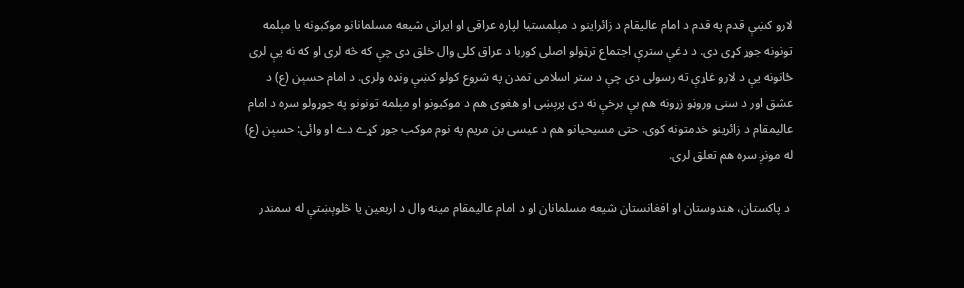لارو کښې قدم په قدم د امام عالیقام د زائراینو د مېلمستیا لپاره عراقی او ایرانی شیعه مسلمانانو موکبونه یا مېلمه تونونه جوړ کړی دی. د دغې سترې اجتماع ترټولو اصلی کوربا د عراق کلی وال خلق دی چې که څه لری او که نه یې لری ځانونه یې د لارو غاړې ته رسولی دی چې د ستر اسلامی تمدن په شروع کولو کښې ونډه ولری. د امام حسېن (ع) د عشق اور د سنی وروڼو زړونه هم بې برخې نه دی پرېښی او هغوی هم د موکبونو او مېلمه تونونو په جوړولو سره د امام عالیمقام د زائرینو خدمتونه کوی. حتی مسیحیانو هم د عیسی بن مریم په نوم موکب جوړ کړے دے او وائی: حسېن (ع) له مونږ سره هم تعلق لری.

 د پاکستان، هندوستان او افغانستان شیعه مسلمانان او د امام عالیمقام مینه وال د اربعین یا څلوېښتې له سمندر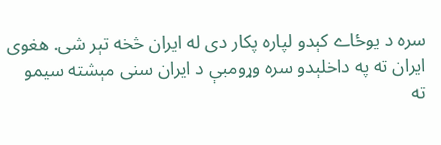سره د یوځاے کېدو لپاره پکار دی له ایران څخه تېر شی. هغوی ایران ته په داخلېدو سره وړومبې د ایران سنی مېشته سیمو ته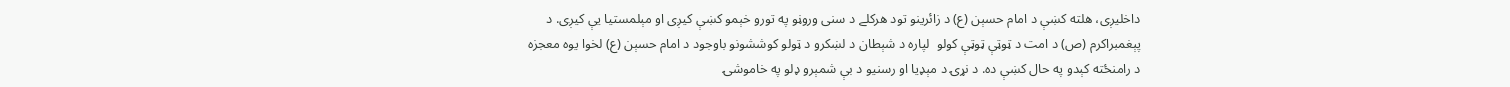داخلیږی، هلته کښې د امام حسېن (ع) د زائرینو تود هرکلے د سنی وروڼو په تورو خېمو کښې کیږی او مېلمستیا یې کیږی. د پېغمبراکرم (ص) د امت د ټوټې ټوټې کولو  لپاره د شېطان د لښکرو د ټولو کوششونو باوجود د امام حسېن (ع) لخوا یوه معجزه د رامنځته کېدو په حال کښې ده. د نړۍ د مېډیا او رسنیو د بې شمېرو ډلو په خاموشۍ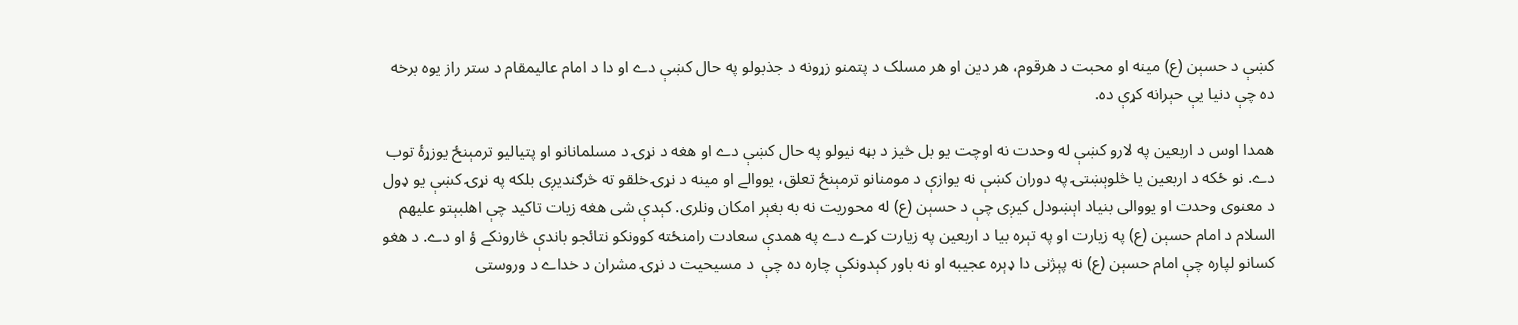کښې د حسېن (ع) مینه او محبت د هرقوم، هر دین او هر مسلک د پتمنو زړونه د جذبولو په حال کښې دے او دا د امام عالیمقام د ستر راز یوه برخه ده چې دنیا یې حېرانه کړې ده.

همدا اوس د اربعین په لارو کښې له وحدت نه اوچت یو بل څیز د بڼه نیولو په حال کښې دے او هغه د نړۍ د مسلمانانو او پتیالیو ترمېنځ یوزړۀ توب دے. نو ځکه د اربعین یا څلوېښتۍ په دوران کښې نه یوازې د مومنانو ترمېنځ تعلق، یووالے او مینه د نړۍ خلقو ته څرګندیږی بلکه په نړۍ کښې یو ډول د معنوی وحدت او یووالی بنیاد اېښودل کیږی چې د حسېن (ع) له محوریت نه به بغېر امکان ونلری. کېدې شی هغه زیات تاکید چې اهلبېتو علیهم السلام د امام حسېن (ع) په زیارت او په تېره بیا د اربعین په زیارت کړے دے په همدې سعادت رامنځته کوونکو نتائجو باندې څارونکے ؤ او دے. د هغو کسانو لپاره چې امام حسېن (ع) نه پېژنی دا ډېره عجیبه او نه باور کېدونکې چاره ده چې  د مسیحیت د نړۍ مشران د خداے د وروستی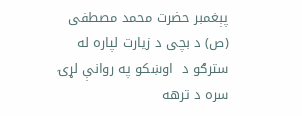پېغمبر حضرت محمد مصطفی (ص) د بچی د زیارت لپاره له سترګو د  اوښکو په روانې لړۍ سره د ترهه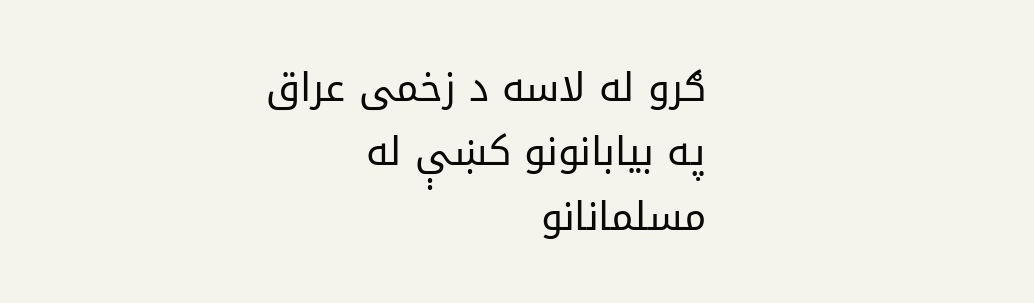ګرو له لاسه د زخمی عراق په بیابانونو کښې له مسلمانانو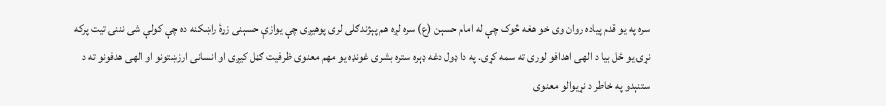سره په یو قدم پیاده روان وی خو هغه څوک چې له امام حسېن (ع) سره لږه هم پېژندګلی لری پوهیږی چې یوازې حسېنی زړۀ راښکنه ده چې کولې شی نننۍ تیت پرکه نړۍ یو ځل بیا د الهی اهدافو لوری ته سمه کړی. په دا ډول دغه ډېره ستره بشری غونډه یو مهم معنوی ظرفیت ګڼل کیږی او انسانی ارزښتونو او الهی هدفونو ته د ستنېدو په خاطر د نړیوالو معنوی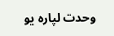وحدت لپاره یو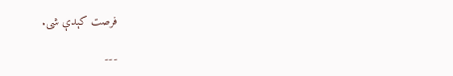فرصت کېدې شی.

---